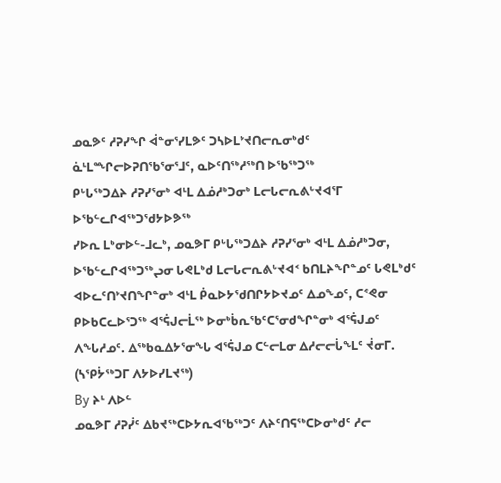ᓄᓇᕗᑦ ᓱᕈᓯᖏ ᐋᓐᓂᕐᓯᒪᕗᑦ ᑐᓴᐅᒪᔾᔪᑎᓕᕆᓂᒃᑯᑦ ᓈᒻᒪᙱᓕᐅᕈᑎᖃᕐᓂᕐᒧᑦ, ᓇᐅᑦᑎᖅᓱᖅᑎ ᐅᖃᖅᑐᖅ
ᑭᒡᒐᖅᑐᐃᔨ ᓱᕈᓯᕐᓂᒃ ᐊᒻᒪ ᐃᓅᓱᒃᑐᓂᒃ ᒪᓕᒐᓕᕆᕕᒡᔪᐊᕐᒥ ᐅᖃᓪᓚᒋᐊᖅᑐᖁᔭᐅᕗᖅ
ᓯᐅᕆ ᒪᒃᓂᐅᓪ-ᒧᓚᒃ, ᓄᓇᕗᒥ ᑭᒡᒐᖅᑐᐃᔨ ᓱᕈᓯᕐᓂᒃ ᐊᒻᒪ ᐃᓅᓱᒃᑐᓂ, ᐅᖃᓪᓚᒋᐊᖅᑐᖅᖢᓂ ᒐᕙᒪᒃᑯ ᒪᓕᒐᓕᕆᕕᒡᔪᐊᑉ ᑲᑎᒪᔨᖏᓐᓄᑦ ᒐᕙᒪᒃᑯᑦ ᐊᐅᓚᑦᑎᔾᔪᑎᖏᓐᓂᒃ ᐊᒻᒪ ᑮᓇᐅᔭᖁᑎᒋᔭᐅᔪᓄᑦ ᐃᓄᖕᓄᑦ, ᑕᕝᕙᓂ ᑭᐅᑲᑕᓚᐅᕐᑐᖅ ᐊᕐᕌᒍᓕᒫᖅ ᐅᓂᒃᑳᕆᖃᑦᑕᕐᓂᑯᖏᓐᓂᒃ ᐊᕐᕌᒍᓄᑦ ᐱᖓᓱᓄᑦ. ᐃᖅᑲᓇᐃᔭᕐᓂᖓ ᐊᕐᕌᒍᓄ ᑕᓪᓕᒪᓂ ᐃᓱᓕᓕᒑᖕᒪᑦ ᔫᓂᒥ. (ᓴᕿᔮᖅᑐᒥ ᐱᔭᐅᓯᒪᔪᖅ)
By ᔨᒻ ᐱᐅᓪ
ᓄᓇᕗᒥ ᓱᕈᓰᑦ ᐃᑲᔪᖅᑕᐅᔭᕆᐊᖃᖅᑐᑦ ᐱᔨᑦᑎᕋᖅᑕᐅᓂᒃᑯᑦ ᓱᓕ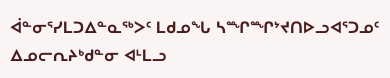ᐋᓐᓂᕐᓯᒪᑐᐃᓐᓇᖅᐳᑦ ᒪᑯᓄᖓ ᓴᙱᙱᔾᔪᑎᐅᓗᐊᕐᑐᓄᑦ ᐃᓄᓕᕆᔨᒃᑯᓐᓂ ᐊᒻᒪᓗ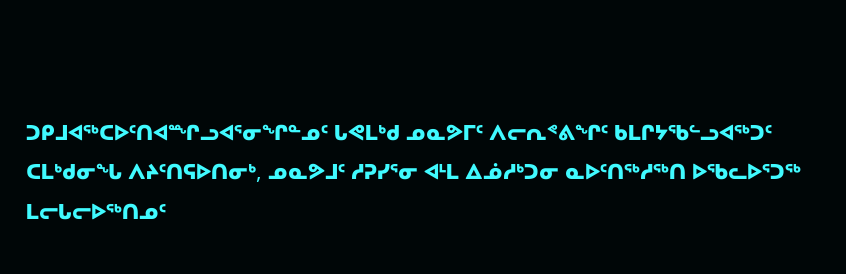ᑐᑭᒧᐊᖅᑕᐅᑦᑎᐊᙱᓗᐊᕐᓂᖏᓐᓄᑦ ᒐᕙᒪᒃᑯ ᓄᓇᕗᒥᑦ ᐱᓕᕆᕝᕕᖏᑦ ᑲᒪᒋᔭᖃᓪᓗᐊᖅᑐᑦ ᑕᒪᒃᑯᓂᖓ ᐱᔨᑦᑎᕋᐅᑎᓂᒃ, ᓄᓇᕗᒧᑦ ᓱᕈᓯᕐᓂ ᐊᒻᒪ ᐃᓅᓱᒃᑐᓂ ᓇᐅᑦᑎᖅᓱᖅᑎ ᐅᖃᓚᐅᕐᑐᖅ ᒪᓕᒐᓕᐅᖅᑎᓄᑦ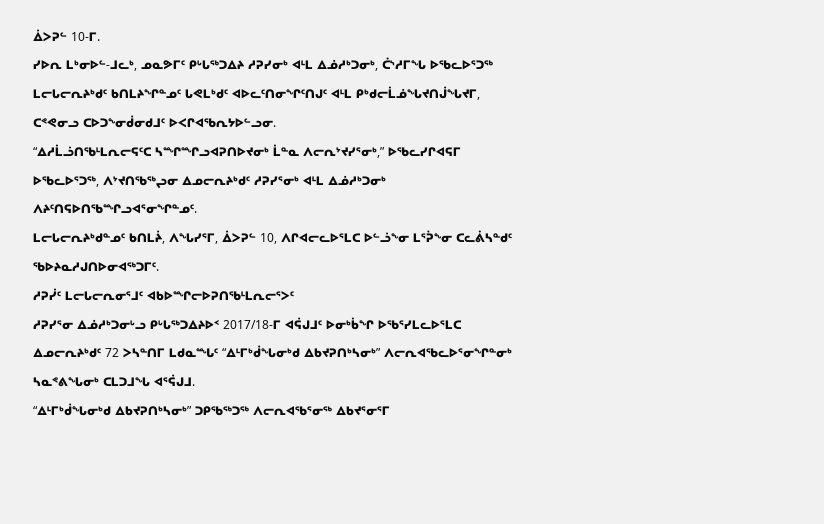ᐄᐳᕈᓪ 10-ᒥ.
ᓯᐅᕆ ᒪᒃᓂᐅᓪ-ᒧᓚᒃ, ᓄᓇᕗᒥᑦ ᑭᒡᒐᖅᑐᐃᔨ ᓱᕈᓯᓂᒃ ᐊᒻᒪ ᐃᓅᓱᒃᑐᓂᒃ, ᑖᔅᓱᒥᖓ ᐅᖃᓚᐅᕐᑐᖅ ᒪᓕᒐᓕᕆᔨᒃᑯᑦ ᑲᑎᒪᔨᖏᓐᓄᑦ ᒐᕙᒪᒃᑯᑦ ᐊᐅᓚᑦᑎᓂᖏᑦᑎᒍᑦ ᐊᒻᒪ ᑭᒃᑯᓕᒫᓅᖓᔪᑎᒎᖓᔪᒥ, ᑕᕝᕙᓂᓗ ᑕᐅᑐᖕᓂᑰᓂᑯᒧᑦ ᐅᐸᒋᐊᖃᕆᔭᐅᓪᓗᓂ.
“ᐃᓱᒫᓘᑎᖃᒻᒪᕆᓕᕋᑦᑕ ᓴᙱᙱᓗᐊᕈᑎᐅᔪᓂᒃ ᒫᓐᓇ ᐱᓕᕆᔾᔪᓯᕐᓂᒃ,” ᐅᖃᓚᓯᒋᐊᕋᒥ ᐅᖃᓚᐅᕐᑐᖅ, ᐱᔾᔪᑎᖃᖅᖢᓂ ᐃᓄᓕᕆᔨᒃᑯᑦ ᓱᕈᓯᕐᓂᒃ ᐊᒻᒪ ᐃᓅᓱᒃᑐᓂᒃ ᐱᔨᑦᑎᕋᐅᑎᖃᙱᓗᐊᕐᓂᖏᓐᓄᑦ.
ᒪᓕᒐᓕᕆᔨᒃᑯᓐᓄᑦ ᑲᑎᒪᔩ, ᐱᖓᓯᕐᒥ, ᐄᐳᕈᓪ 10, ᐱᒋᐊᓕᓚᐅᕐᒪᑕ ᐅᓪᓘᖕᓂ ᒪᕐᕉᖕᓂ ᑕᓚᕖᓴᓐᑯᑦ ᖃᐅᔨᓇᓱᒍᑎᐅᓂᐊᖅᑐᒥᑦ.
ᓱᕈᓰᑦ ᒪᓕᒐᓕᕆᓂᕐᒧᑦ ᐊᑲᐅᙱᓕᐅᕈᑎᖃᒻᒪᕆᓕᕐᐳᑦ
ᓱᕈᓯᕐᓂ ᐃᓅᓱᒃᑐᓂᒡᓗ ᑭᒡᒐᖅᑐᐃᔨᐅᑉ 2017/18-ᒥ ᐊᕌᒍᒧᑦ ᐅᓂᒃᑳᖏ ᐅᖃᕐᓯᒪᓚᐅᕐᒪᑕ ᐃᓄᓕᕆᔨᒃᑯᑦ 72 ᐳᓴᓐᑎᒥ ᒪᑯᓇᙵᑦ “ᐃᒻᒥᒃᑰᖓᓂᒃᑯ ᐃᑲᔪᕈᑎᒃᓴᓂᒃ” ᐱᓕᕆᐊᖃᓚᐅᕐᓂᖏᓐᓂᒃ ᓴᓇᕝᕕᖓᓂᒃ ᑕᒪᑐᒧᖓ ᐊᕐᕌᒍᒧ.
“ᐃᒻᒥᒃᑰᖓᓂᒃᑯ ᐃᑲᔪᕈᑎᒃᓴᓂᒃ” ᑐᑭᖃᖅᑐᖅ ᐱᓕᕆᐊᖃᕐᓂᖅ ᐃᑲᔪᕐᓂᕐᒥ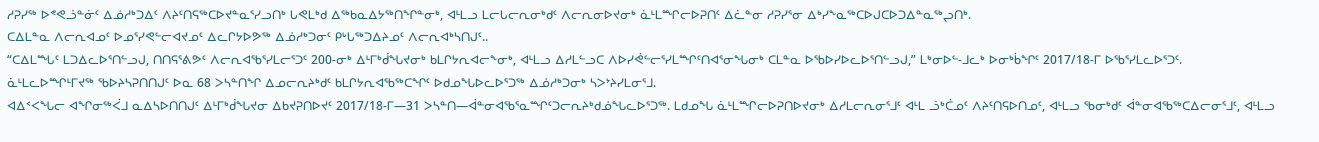ᓱᕈᓯᖅ ᐅᕝᕙᓘᓐᓃᑦ ᐃᓅᓱᒃᑐᐃᑦ ᐱᔨᑦᑎᕋᖅᑕᐅᔪᓐᓇᕐᓯᓗᑎᒃ ᒐᕙᒪᒃᑯ ᐃᖅᑲᓇᐃᔭᖅᑎᖏᓐᓂᒃ, ᐊᒻᒪᓗ ᒪᓕᒐᓕᕆᓂᒃᑯᑦ ᐱᓕᕆᓂᐅᔪᓂᒃ ᓈᒻᒪᙱᓕᐅᕈᑎᑦ ᐃᓛᓐᓂ ᓱᕈᓯᕐᓂ ᐃᒃᓯᖕᓇᖅᑕᐅᒍᑕᐅᑐᐃᓐᓇᖅᖢᑎᒃ.
ᑕᐃᒪᓐᓇ ᐱᓕᕆᐊᓄᑦ ᐅᓄᕐᓯᕙᓪᓕᐊᔪᓄᑦ ᐃᓚᒋᔭᐅᕗᖅ ᐃᓅᓱᒃᑐᓂᑦ ᑭᒡᒐᖅᑐᐃᔨᓄᑦ ᐱᓕᕆᐊᒃᓴᑎᒍᑦ..
“ᑕᐃᒪᙵᑦ ᒪᑐᐃᓚᐅᕐᑎᓪᓗᒍ, ᑎᑎᕋᕐᕕᕗᑦ ᐱᓕᕆᐊᖃᕐᓯᒪᓕᕐᑐᑦ 200-ᓂᒃ ᐃᒻᒥᒃᑰᖓᔪᓂᒃ ᑲᒪᒋᔭᕆᐊᓕᖕᓂᒃ, ᐊᒻᒪᓗ ᐃᓱᒪᓪᓗᑕ ᐱᐅᓯᕚᓪᓕᕐᓯᒪᙱᑦᑎᐊᕐᓂᖓᓂᒃ ᑕᒪᓐᓇ ᐅᖃᐅᓯᐅᓚᐅᕐᑎᓪᓗᒍ,” ᒪᒃᓂᐅᓪ-ᒧᓚᒃ ᐅᓂᒃᑳᖏᑦ 2017/18-ᒥ ᐅᖃᕐᓯᒪᓚᐅᕐᑐᑦ.
ᓈᒻᒪᓚᐅᙱᒻᒥᔪᖅ ᖃᐅᔨᓴᕈᑎᑎᒍᑦ ᐅᓇ 68 ᐳᓴᓐᑎᖏ ᐃᓄᓕᕆᔨᒃᑯᑦ ᑲᒪᒋᔭᕆᐊᖃᖅᑕᖏᑦ ᐅᑯᓄᖓᐅᓚᐅᕐᑐᖅ ᐃᓅᓱᒃᑐᓂᒃ ᓴᐳᔾᔨᓯᒪᓂᕐᒧ.
ᐊᐃᑉᐸᖓᓕ ᐊᖏᓂᖅᐹᒧ ᓇᐃᓴᐅᑎᑎᒍᑦ ᐃᒻᒥᒃᑰᖓᔪᓂ ᐃᑲᔪᕈᑎᐅᔪᑦ 2017/18-ᒥ—31 ᐳᓴᓐᑎ—ᐋᓐᓂᐊᖃᕐᓇᙱᑦᑐᓕᕆᔨᒃᑯᓅᖓᓚᐅᕐᑐᖅ. ᒪᑯᓄᖓ ᓈᒻᒪᙱᓕᐅᕈᑎᐅᔪᓂᒃ ᐃᓱᒪᓕᕆᓂᕐᒧᑦ ᐊᒻᒪ ᓘᒃᑖᓄᑦ ᐱᔨᑦᑎᕋᐅᑎᓄᑦ, ᐊᒻᒪᓗ ᖃᓂᒃᑯᑦ ᐋᓐᓂᐊᖃᖅᑕᐃᓕᓂᕐᒧᑦ, ᐊᒻᒪᓗ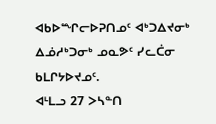ᐊᑲᐅᙱᓕᐅᕈᑎᓄᑦ ᐊᒃᑐᐃᔪᓂᒃ ᐃᓅᓱᒃᑐᓂᒃ ᓄᓇᕗᑦ ᓯᓚᑖᓂ ᑲᒪᒋᔭᐅᔪᓄᑦ.
ᐊᒻᒪᓗ 27 ᐳᓴᓐᑎ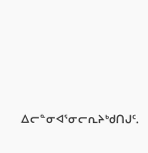ᐃᓕᓐᓂᐊᕐᓂᓕᕆᔨᒃᑯᑎᒍᑦ.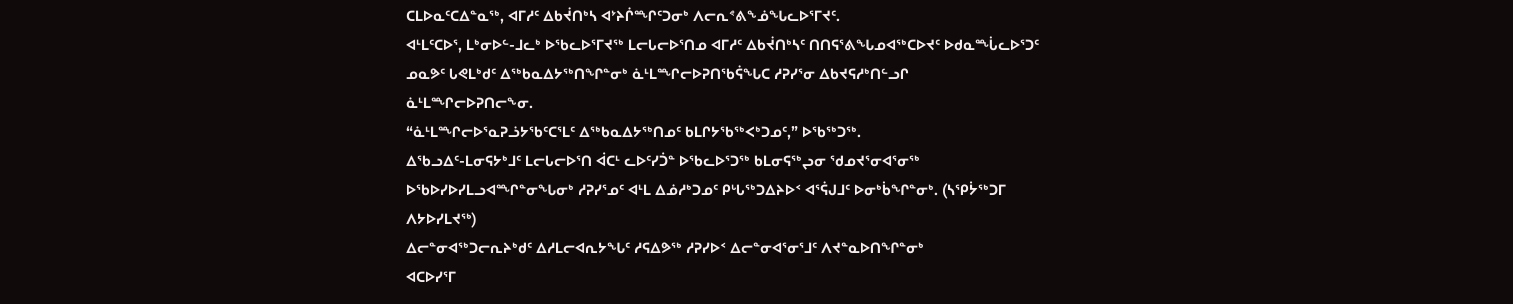ᑕᒪᐅᓇᑦᑕᐃᓐᓇᖅ, ᐊᒥᓱᑦ ᐃᑲᔫᑎᒃᓴ ᐊᔾᔨᒌᙱᑦᑐᓂᒃ ᐱᓕᕆᕝᕕᖕᓅᖓᓚᐅᕐᒥᔪᑦ.
ᐊᒻᒪᑦᑕᐅᕐ, ᒪᒃᓂᐅᓪ-ᒧᓚᒃ ᐅᖃᓚᐅᕐᒥᔪᖅ ᒪᓕᒐᓕᐅᕐᑎᓄ ᐊᒥᓱᑦ ᐃᑲᔫᑎᒃᓴᑦ ᑎᑎᕋᕐᕕᖓᓄᐊᖅᑕᐅᔪᑦ ᐅᑯᓇᙶᓚᐅᕐᑐᑦ ᓄᓇᕗᑦ ᒐᕙᒪᒃᑯᑦ ᐃᖅᑲᓇᐃᔭᖅᑎᖏᓐᓂᒃ ᓈᒻᒪᙱᓕᐅᕈᑎᖃᕌᖓᑕ ᓱᕈᓯᕐᓂ ᐃᑲᔪᕋᓱᒃᑎᓪᓗᒋ ᓈᒻᒪᙱᓕᐅᕈᑎᓕᖕᓂ.
“ᓈᒻᒪᙱᓕᐅᕐᓇᕈᓘᔭᖃᑦᑕᕐᒪᑦ ᐃᖅᑲᓇᐃᔭᖅᑎᓄᑦ ᑲᒪᒋᔭᖃᖅᐸᒃᑐᓄᑦ,” ᐅᖃᖅᑐᖅ.
ᐃᖃᓗᐃᑦ-ᒪᓂᕋᔭᒃᒧᑦ ᒪᓕᒐᓕᐅᕐᑎ ᐋᑕᒻ ᓚᐅᑦᓯᑑᓐ ᐅᖃᓚᐅᕐᑐᖅ ᑲᒪᓂᕋᖅᖢᓂ ᖁᓄᔪᕐᓂᐊᕐᓂᖅ ᐅᖃᐅᓯᐅᓯᒪᓗᐊᙱᓐᓂᖓᓂᒃ ᓱᕈᓯᕐᓄᑦ ᐊᒻᒪ ᐃᓅᓱᒃᑐᓄᑦ ᑭᒡᒐᖅᑐᐃᔨᐅᑉ ᐊᕐᕌᒍᒧᑦ ᐅᓂᒃᑳᖏᓐᓂᒃ. (ᓴᕿᔮᖅᑐᒥ ᐱᔭᐅᓯᒪᔪᖅ)
ᐃᓕᓐᓂᐊᖅᑐᓕᕆᔨᒃᑯᑦ ᐃᓱᒪᓕᐊᕆᔭᖓᑦ ᓱᕋᐃᕗᖅ ᓱᕈᓯᐅᑉ ᐃᓕᓐᓂᐊᕐᓂᕐᒧᑦ ᐱᔪᓐᓇᐅᑎᖏᓐᓂᒃ
ᐊᑕᐅᓯᕐᒥ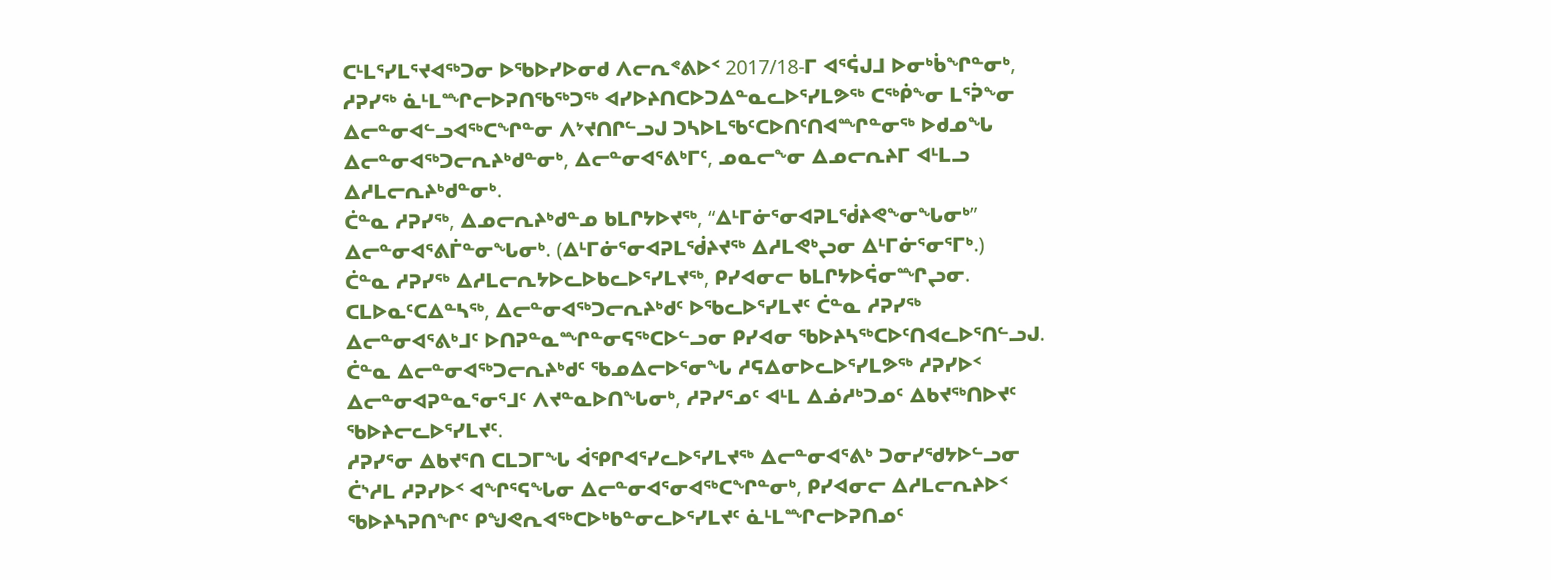ᑕᒻᒪᕐᓯᒪᕐᔪᐊᖅᑐᓂ ᐅᖃᐅᓯᐅᓂᑯ ᐱᓕᕆᕝᕕᐅᑉ 2017/18-ᒥ ᐊᕐᕌᒍᒧ ᐅᓂᒃᑳᖏᓐᓂᒃ, ᓱᕈᓯᖅ ᓈᒻᒪᙱᓕᐅᕈᑎᖃᖅᑐᖅ ᐊᓯᐅᔨᑎᑕᐅᑐᐃᓐᓇᓚᐅᕐᓯᒪᕗᖅ ᑕᖅᑮᖕᓂ ᒪᕐᕉᖕᓂ ᐃᓕᓐᓂᐊᓪᓗᐊᖅᑕᖏᓐᓂ ᐱᔾᔪᑎᒋᓪᓗᒍ ᑐᓴᐅᒪᖃᑦᑕᐅᑎᑦᑎᐊᙱᓐᓂᖅ ᐅᑯᓄᖓ ᐃᓕᓐᓂᐊᖅᑐᓕᕆᔨᒃᑯᓐᓂᒃ, ᐃᓕᓐᓂᐊᕐᕕᒃᒥᑦ, ᓄᓇᓕᖕᓂ ᐃᓄᓕᕆᔨᒥ ᐊᒻᒪᓗ ᐃᓱᒪᓕᕆᔨᒃᑯᓐᓂᒃ.
ᑖᓐᓇ ᓱᕈᓯᖅ, ᐃᓄᓕᕆᔨᒃᑯᓐᓄ ᑲᒪᒋᔭᐅᔪᖅ, “ᐃᒻᒥᓃᕐᓂᐊᕈᒪᖂᔨᕙᖕᓂᖓᓂᒃ” ᐃᓕᓐᓂᐊᕐᕕᒦᓐᓂᖓᓂᒃ. (ᐃᒻᒥᓃᕐᓂᐊᕈᒪᖂᔨᔪᖅ ᐃᓱᒪᕙᒃᖢᓂ ᐃᒻᒥᓃᕐᓂᕐᒥᒃ.)
ᑖᓐᓇ ᓱᕈᓯᖅ ᐃᓱᒪᓕᕆᔭᐅᓚᐅᑲᓚᐅᕐᓯᒪᔪᖅ, ᑭᓯᐊᓂᓕ ᑲᒪᒋᔭᐅᕌᓂᙱᖢᓂ.
ᑕᒪᐅᓇᑦᑕᐃᓐᓴᖅ, ᐃᓕᓐᓂᐊᖅᑐᓕᕆᔨᒃᑯᑦ ᐅᖃᓚᐅᕐᓯᒪᔪᑦ ᑖᓐᓇ ᓱᕈᓯᖅ ᐃᓕᓐᓂᐊᕐᕕᒃᒧᑦ ᐅᑎᕈᓐᓇᙱᓐᓂᕋᖅᑕᐅᓪᓗᓂ ᑭᓯᐊᓂ ᖃᐅᔨᓴᖅᑕᐅᑦᑎᐊᓚᐅᕐᑎᓪᓗᒍ.
ᑖᓐᓇ ᐃᓕᓐᓂᐊᖅᑐᓕᕆᔨᒃᑯᑦ ᖃᓄᐃᓕᐅᕐᓂᖓ ᓱᕋᐃᓂᐅᓚᐅᕐᓯᒪᕗᖅ ᓱᕈᓯᐅᑉ ᐃᓕᓐᓂᐊᕈᓐᓇᕐᓂᕐᒧᑦ ᐱᔪᓐᓇᐅᑎᖓᓂᒃ, ᓱᕈᓯᕐᓄᑦ ᐊᒻᒪ ᐃᓅᓱᒃᑐᓄᑦ ᐃᑲᔪᖅᑎᐅᔪᑦ ᖃᐅᔨᓕᓚᐅᕐᓯᒪᔪᑦ.
ᓱᕈᓯᕐᓂ ᐃᑲᔪᕐᑎ ᑕᒪᑐᒥᖓ ᐋᕿᒋᐊᕐᓯᓚᐅᕐᓯᒪᔪᖅ ᐃᓕᓐᓂᐊᕐᕕᒃ ᑐᓂᓯᖁᔭᐅᓪᓗᓂ ᑖᔅᓱᒪ ᓱᕈᓯᐅᑉ ᐊᖏᕐᕋᖓᓂ ᐃᓕᓐᓂᐊᕐᓂᐊᖅᑕᖏᓐᓂᒃ, ᑭᓯᐊᓂᓕ ᐃᓱᒪᓕᕆᔨᐅᑉ ᖃᐅᔨᓴᕈᑎᖏᑦ ᑭᖑᕙᕆᐊᖅᑕᐅᒃᑲᓐᓂᓚᐅᕐᓯᒪᔪᑦ ᓈᒻᒪᙱᓕᐅᕈᑎᓄᑦ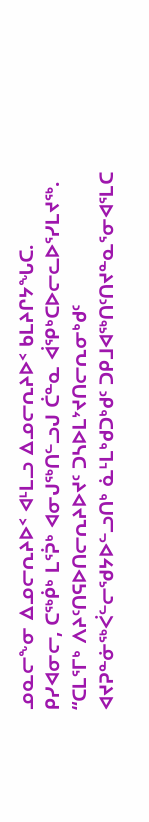ᓄᓇᓕᖕᓂ ᐃᓄᓕᕆᔨᐅᑉ ᐊᒻᒪᓗ ᐃᓄᓕᕆᔨᐅᑉ ᑲᒪᔨᒋᔭᖓᑕ.
ᑭᓯᐊᓂᓕ, ᑕᖅᑮᒃ ᒪᕐᕉᒃ ᐊᓂᒍᖅᑎᓪᓗᒍ ᑖᓐᓇ ᐋᕿᒃᑕᐅᓕᓚᐅᕐᓯᒪᔪᖅ.
“ᑕᒪᕐᒥᒃ ᐱᔨᑦᑎᕋᐅᑎᓕᕆᔨᐅᔪᑦ ᑐᓴᐅᒪᔾᔪᑎᓕᕆᓂᒃᑯᑦ ᐊᔪᕈᓐᓃᖅᐹᓪᓕᖁᔭᐅᓪᓗᑎᒃ ᓈᒻᒪᒃᑯᑐᒃᑯᑦ ᑐᑭᒧᐊᖅᑎᑦᑎᔪᓐᓇᕐᓂᐊᕐᒪᑕ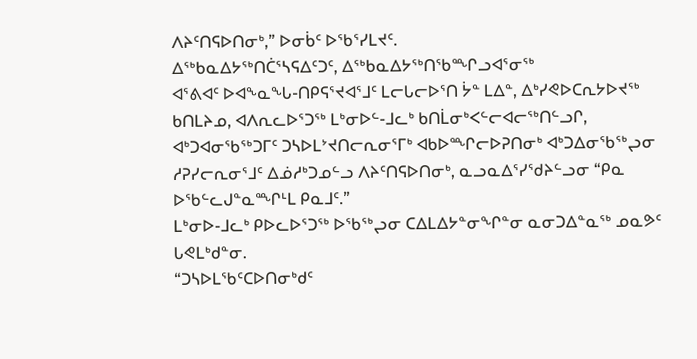ᐱᔨᑦᑎᕋᐅᑎᓂᒃ,” ᐅᓂᑳᑦ ᐅᖃᕐᓯᒪᔪᑦ.
ᐃᖅᑲᓇᐃᔭᖅᑎᑖᕐᓴᕋᐃᑦᑐᑦ, ᐃᖅᑲᓇᐃᔭᖅᑎᖃᙱᓗᐊᕐᓂᖅ
ᐊᕐᕕᐊᑦ ᐅᐊᖕᓇᖓ-ᑎᑭᕋᕐᔪᐊᕐᒧᑦ ᒪᓕᒐᓕᐅᕐᑎ ᔮᓐ ᒪᐃᓐ, ᐃᒃᓯᕙᐅᑕᕆᔭᐅᔪᖅ ᑲᑎᒪᔨᓄ, ᐊᐱᕆᓚᐅᕐᑐᖅ ᒪᒃᓂᐅᓪ-ᒧᓚᒃ ᑲᑎᒫᓂᒃᐸᓪᓕᐊᓕᖅᑎᓪᓗᒋ, ᐊᒃᑐᐊᓂᖃᖅᑐᒥᑦ ᑐᓴᐅᒪᔾᔪᑎᓕᕆᓂᕐᒥᒃ ᐊᑲᐅᙱᓕᐅᕈᑎᓂᒃ ᐊᒃᑐᐃᓂᖃᖅᖢᓂ ᓱᕈᓯᓕᕆᓂᕐᒧᑦ ᐃᓅᓱᒃᑐᓄᓪᓗ ᐱᔨᑦᑎᕋᐅᑎᓂᒃ, ᓇᓗᓇᐃᕐᓯᖁᔨᓪᓗᓂ “ᑭᓇ ᐅᖃᓪᓚᒍᓐᓇᙱᒻᒪ ᑭᓇᒧᑦ.”
ᒪᒃᓂᐅ-ᒧᓚᒃ ᑭᐅᓚᐅᕐᑐᖅ ᐅᖃᖅᖢᓂ ᑕᐃᒪᐃᔭᓐᓂᖏᓐᓂ ᓇᓂᑐᐃᓐᓇᖅ ᓄᓇᕗᑦ ᒐᕙᒪᒃᑯᓐᓂ.
“ᑐᓴᐅᒪᖃᑦᑕᐅᑎᓂᒃᑯᑦ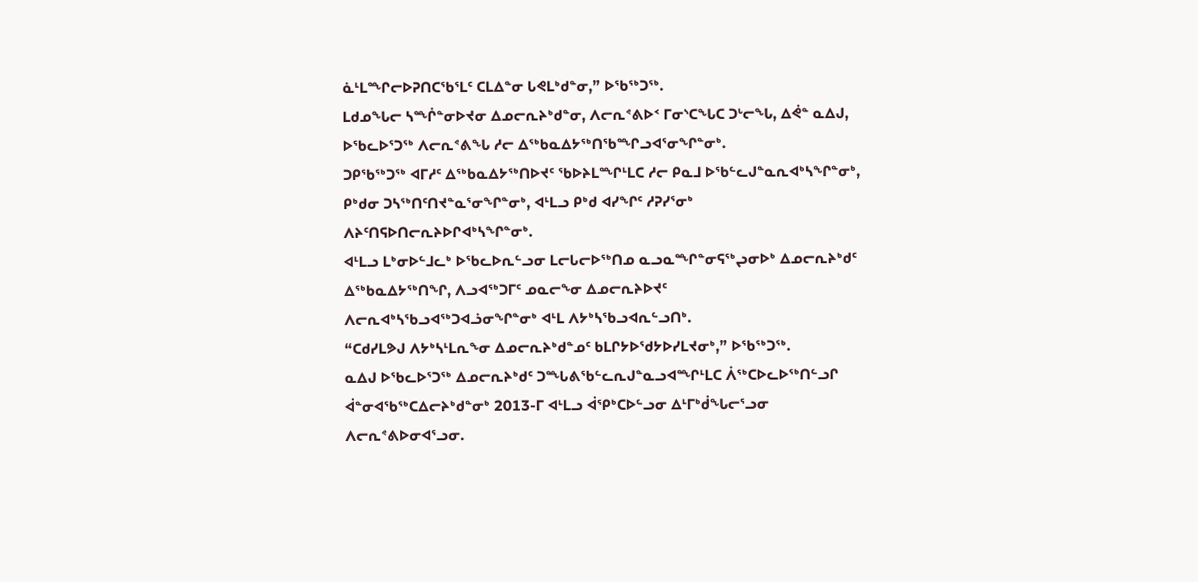ᓈᒻᒪᙱᓕᐅᕈᑎᑕᖃᕐᒪᑦ ᑕᒪᐃᓐᓂ ᒐᕙᒪᒃᑯᓐᓂ,” ᐅᖃᖅᑐᖅ.
ᒪᑯᓄᖓᓕ ᓴᙲᓐᓂᐅᔪᓂ ᐃᓄᓕᕆᔨᒃᑯᓐᓂ, ᐱᓕᕆᕝᕕᐅᑉ ᒥᓂᔅᑕᖓᑕ ᑐᒡᓕᖓ, ᐃᕚᓐ ᓇᐃᒍ, ᐅᖃᓚᐅᕐᑐᖅ ᐱᓕᕆᕝᕕᖓ ᓱᓕ ᐃᖅᑲᓇᐃᔭᖅᑎᖃᙱᓗᐊᕐᓂᖏᓐᓂᒃ.
ᑐᑭᖃᖅᑐᖅ ᐊᒥᓱᑦ ᐃᖅᑲᓇᐃᔭᖅᑎᐅᔪᑦ ᖃᐅᔨᒪᙱᒻᒪᑕ ᓱᓕ ᑭᓇᒧ ᐅᖃᓪᓚᒍᓐᓇᕆᐊᒃᓴᖏᓐᓂᒃ, ᑭᒃᑯᓂ ᑐᓴᖅᑎᑦᑎᔪᓐᓇᕐᓂᖏᓐᓂᒃ, ᐊᒻᒪᓗ ᑭᒃᑯ ᐊᓯᖏᑦ ᓱᕈᓯᕐᓂᒃ ᐱᔨᑦᑎᕋᐅᑎᓕᕆᔨᐅᒋᐊᒃᓴᖏᓐᓂᒃ.
ᐊᒻᒪᓗ ᒪᒃᓂᐅᓪᒧᓚᒃ ᐅᖃᓚᐅᕆᓪᓗᓂ ᒪᓕᒐᓕᐅᖅᑎᓄ ᓇᓗᓇᙱᓐᓂᕋᖅᖢᓂᐅᒃ ᐃᓄᓕᕆᔨᒃᑯᑦ ᐃᖅᑲᓇᐃᔭᖅᑎᖏ, ᐱᓗᐊᖅᑐᒥᑦ ᓄᓇᓕᖕᓂ ᐃᓄᓕᕆᔨᐅᔪᑦ ᐱᓕᕆᐊᒃᓴᖃᓗᐊᖅᑐᐊᓘᓂᖏᓐᓂᒃ ᐊᒻᒪ ᐱᔭᒃᓴᖃᓗᐊᕆᓪᓗᑎᒃ.
“ᑕᑯᓯᒪᕗᒍ ᐱᔭᒃᓴᒻᒪᕆᖕᓂ ᐃᓄᓕᕆᔨᒃᑯᓐᓄᑦ ᑲᒪᒋᔭᐅᖁᔭᐅᓯᒪᔪᓂᒃ,” ᐅᖃᖅᑐᖅ.
ᓇᐃᒍ ᐅᖃᓚᐅᕐᑐᖅ ᐃᓄᓕᕆᔨᒃᑯᑦ ᑐᙵᕕᖃᓪᓚᕆᒍᓐᓇᓗᐊᙱᒻᒪᑕ ᐲᖅᑕᐅᓚᐅᖅᑎᓪᓗᒋ ᐋᓐᓂᐊᖃᖅᑕᐃᓕᔨᒃᑯᓐᓂᒃ 2013-ᒥ ᐊᒻᒪᓗ ᐋᕿᒃᑕᐅᓪᓗᓂ ᐃᒻᒥᒃᑰᖓᓕᕐᓗᓂ ᐱᓕᕆᕝᕕᐅᓂᐊᕐᓗᓂ.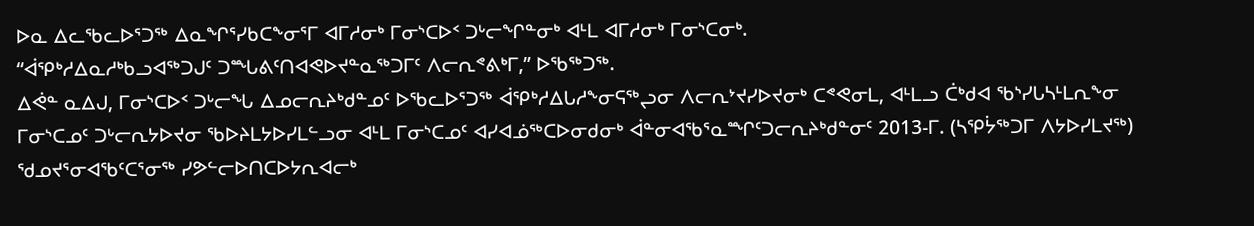ᐅᓇ ᐃᓚᖃᓚᐅᕐᑐᖅ ᐃᓇᖏᕐᓯᑲᑕᖕᓂᕐᒥ ᐊᒥᓱᓂᒃ ᒥᓂᔅᑕᐅᑉ ᑐᒡᓕᖏᓐᓂᒃ ᐊᒻᒪ ᐊᒥᓱᓂᒃ ᒥᓂᔅᑕᓂᒃ.
“ᐋᕿᒃᓱᐃᓇᓱᒃᑲᓗᐊᖅᑐᒍᑦ ᑐᙵᕕᑦᑎᐊᕙᐅᔪᓐᓇᖅᑐᒥᑦ ᐱᓕᕆᕝᕕᒃᒥ,” ᐅᖃᖅᑐᖅ.
ᐃᕚᓐ ᓇᐃᒍ, ᒥᓂᔅᑕᐅᑉ ᑐᒡᓕᖓ ᐃᓄᓕᕆᔨᒃᑯᓐᓄᑦ ᐅᖃᓚᐅᕐᑐᖅ ᐋᕿᒃᓱᐃᒐᓱᖕᓂᕋᖅᖢᓂ ᐱᓕᕆᔾᔪᓯᐅᔪᓂᒃ ᑕᕝᕙᓂᒪ, ᐊᒻᒪᓗ ᑖᒃᑯᐊ ᖃᔅᓯᒐᓴᒻᒪᕆᖕᓂ ᒥᓂᔅᑕᓄᑦ ᑐᒡᓕᕆᔭᐅᔪᓂ ᖃᐅᔨᒪᔭᐅᓯᒪᓪᓗᓂ ᐊᒻᒪ ᒥᓂᔅᑕᓄᑦ ᐊᓯᐊᓅᖅᑕᐅᓂᑯᓂᒃ ᐋᓐᓂᐊᖃᕐᓇᙱᑦᑐᓕᕆᔨᒃᑯᓐᓂᑦ 2013-ᒥ. (ᓴᕿᔮᖅᑐᒥ ᐱᔭᐅᓯᒪᔪᖅ)
ᖁᓄᔪᕐᓂᐊᖃᑦᑕᕐᓂᖅ ᓯᕗᓪᓕᐅᑎᑕᐅᔭᕆᐊᓕᒃ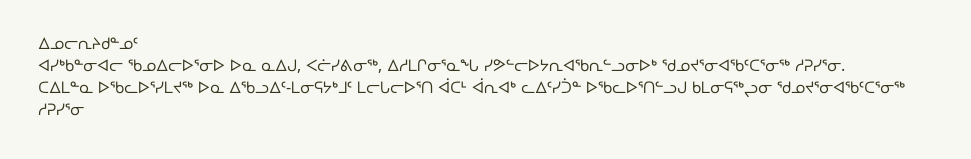ᐃᓄᓕᕆᔨᑯᓐᓄᑦ
ᐊᓯᒃᑲᓐᓂᐊᓕ ᖃᓄᐃᓕᐅᕐᓂᐅ ᐅᓇ ᓇᐃᒍ, ᐸᓖᓯᕕᓂᖅ, ᐃᓱᒪᒋᓂᕐᓇᖓ ᓯᕗᓪᓕᐅᔭᕆᐊᖃᕆᓪᓗᓂᐅᒃ ᖁᓄᔪᕐᓂᐊᖃᑦᑕᕐᓂᖅ ᓱᕈᓯᕐᓂ.
ᑕᐃᒪᓐᓇ ᐅᖃᓚᐅᕐᓯᒪᔪᖅ ᐅᓇ ᐃᖃᓗᐃᑦ-ᒪᓂᕋᔭᒃᒧᑦ ᒪᓕᒐᓕᐅᕐᑎ ᐋᑕᒻ ᐋᕆᐊᒃ ᓚᐃᑦᓯᑑᓐ ᐅᖃᓚᐅᕐᑎᓪᓗᒍ ᑲᒪᓂᕋᖅᖢᓂ ᖁᓄᔪᕐᓂᐊᖃᑦᑕᕐᓂᖅ ᓱᕈᓯᕐᓂ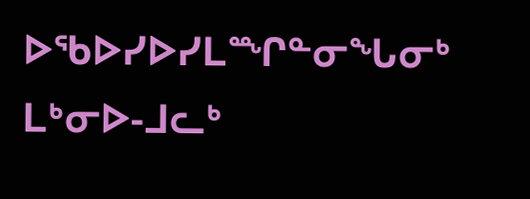ᐅᖃᐅᓯᐅᓯᒪᙱᓐᓂᖓᓂᒃ ᒪᒃᓂᐅ-ᒧᓚᒃ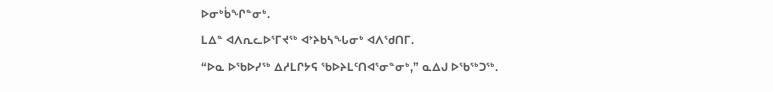ᐅᓂᒃᑳᖏᓐᓂᒃ.
ᒪᐃᓐ ᐊᐱᕆᓚᐅᕐᒥᔪᖅ ᐊᔾᔨᑲᓴᖓᓂᒃ ᐊᐱᖁᑎᒥ.
“ᐅᓇ ᐅᖃᐅᓯᖅ ᐃᓱᒪᒋᔭᕋ ᖃᐅᔨᒪᑦᑎᐊᕐᓂᓐᓂᒃ,” ᓇᐃᒍ ᐅᖃᖅᑐᖅ.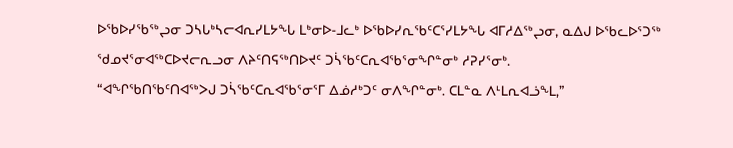ᐅᖃᐅᓯᖃᖅᖢᓂ ᑐᓴᒐᒃᓴᓕᐊᕆᓯᒪᔭᖓ ᒪᒃᓂᐅ-ᒧᓚᒃ ᐅᖃᐅᓯᕆᖃᑦᑕᕐᓯᒪᔭᖓ ᐊᒥᓱᐃᖅᖢᓂ, ᓇᐃᒍ ᐅᖃᓚᐅᕐᑐᖅ ᖁᓄᔪᕐᓂᐊᖅᑕᐅᔪᓕᕆᓗᓂ ᐱᔨᑦᑎᕋᖅᑎᐅᔪᑦ ᑐᓵᖃᑦᑕᕆᐊᖃᕐᓂᖏᓐᓂᒃ ᓱᕈᓯᕐᓂᒃ.
“ᐊᖏᖃᑎᖃᑦᑎᐊᖅᐳᒍ ᑐᓵᖃᑦᑕᕆᐊᖃᕐᓂᕐᒥ ᐃᓅᓱᒃᑐᑦ ᓂᐱᖏᓐᓂᒃ. ᑕᒪᓐᓇ ᐱᒻᒪᕆᐊᓘᖕᒪ,”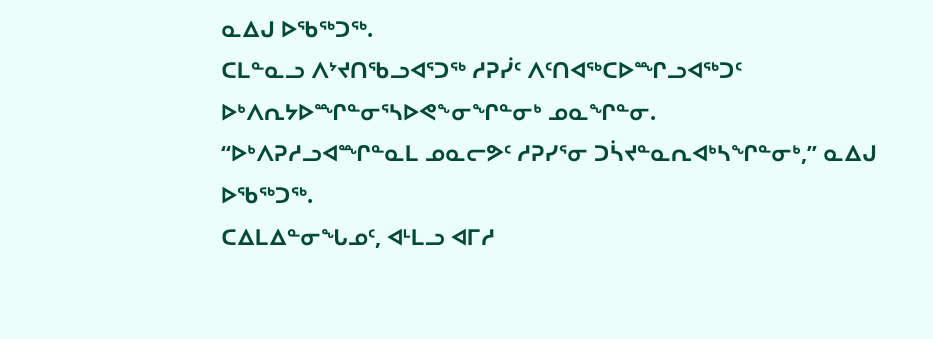ᓇᐃᒍ ᐅᖃᖅᑐᖅ.
ᑕᒪᓐᓇᓗ ᐱᔾᔪᑎᖃᓗᐊᕐᑐᖅ ᓱᕈᓰᑦ ᐱᑦᑎᐊᖅᑕᐅᙱᓗᐊᖅᑐᑦ ᐅᒃᐱᕆᔭᐅᙱᓐᓂᕐᓴᐅᕙᖕᓂᖏᓐᓂᒃ ᓄᓇᖏᓐᓂ.
“ᐅᒃᐱᕈᓱᓗᐊᙱᓐᓇᒪ ᓄᓇᓕᕗᑦ ᓱᕈᓯᕐᓂ ᑐᓵᔪᓐᓇᕆᐊᒃᓴᖏᓐᓂᒃ,” ᓇᐃᒍ ᐅᖃᖅᑐᖅ.
ᑕᐃᒪᐃᓐᓂᖓᓄᑦ, ᐊᒻᒪᓗ ᐊᒥᓱ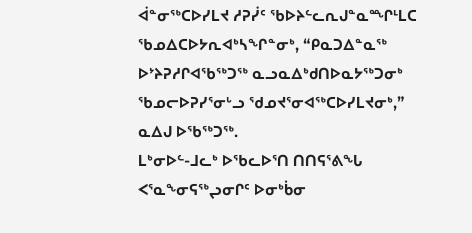ᐋᓐᓂᖅᑕᐅᓯᒪᔪ ᓱᕈᓰᑦ ᖃᐅᔨᓪᓚᕆᒍᓐᓇᙱᒻᒪᑕ ᖃᓄᐃᑕᐅᔭᕆᐊᒃᓴᖏᓐᓂᒃ, “ᑭᓇᑐᐃᓐᓇᖅ ᐅᔾᔨᕈᓱᒋᐊᖃᖅᑐᖅ ᓇᓗᓇᐃᒃᑯᑎᐅᓇᔭᖅᑐᓂᒃ ᖃᓄᓕᐅᕈᓯᕐᓂᒡᓗ ᖁᓄᔪᕐᓂᐊᖅᑕᐅᓯᒪᔪᓂᒃ,” ᓇᐃᒍ ᐅᖃᖅᑐᖅ.
ᒪᒃᓂᐅᓪ-ᒧᓚᒃ ᐅᖃᓚᐅᕐᑎ ᑎᑎᕋᕐᕕᖓ ᐸᕐᓇᖕᓂᕋᖅᖢᓂᒋᑦ ᐅᓂᒃᑳᓂ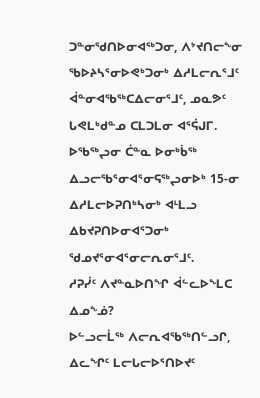ᑐᓐᓂᖁᑎᐅᓂᐊᖅᑐᓂ, ᐱᔾᔪᑎᓕᖕᓂ ᖃᐅᔨᓴᕐᓂᐅᕙᒃᑐᓂᒃ ᐃᓱᒪᓕᕆᕐᒧᑦ ᐋᓐᓂᐊᖃᖅᑕᐃᓕᓂᕐᒧᑦ, ᓄᓇᕗᑦ ᒐᕙᒪᒃᑯᓐᓄ ᑕᒪᑐᒪᓂ ᐊᕐᕌᒍᒥ. ᐅᖃᖅᖢᓂ ᑖᓐᓇ ᐅᓂᒃᑳᖅ ᐃᓗᓕᖃᕐᓂᐊᕐᓂᕋᖅᖢᓂᐅᒃ 15-ᓂ ᐃᓱᒪᓕᐅᕈᑎᒃᓴᓂᒃ ᐊᒻᒪᓗ ᐃᑲᔪᕈᑎᐅᓂᐊᕐᑐᓂᒃ ᖁᓄᔪᕐᓂᐊᕐᓂᓕᕆᓂᕐᒧᑦ.
ᓱᕈᓰᑦ ᐱᔪᓐᓇᐅᑎᖏ ᐋᓪᓚᐅᖕᒪᑕ ᐃᓄᖕᓅ?
ᐅᓪᓗᓕᒫᖅ ᐱᓕᕆᐊᖃᖅᑎᓪᓗᒋ, ᐃᓚᖏᑦ ᒪᓕᒐᓕᐅᕐᑎᐅᔪᑦ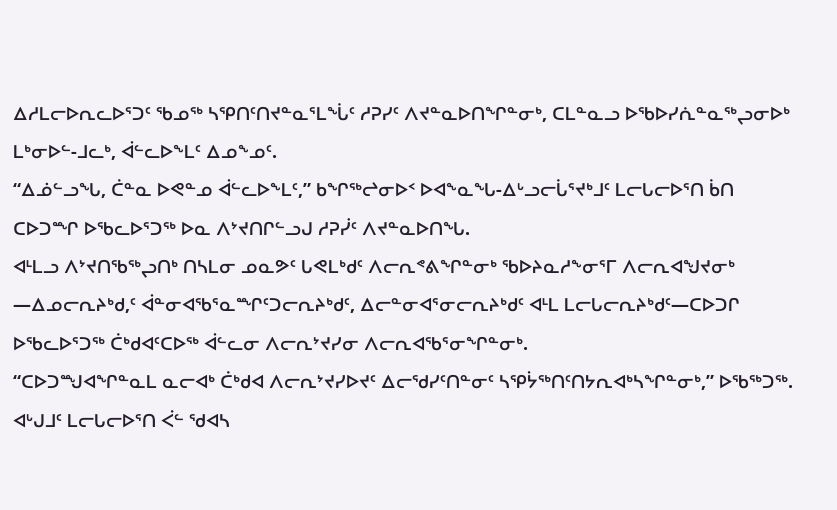ᐃᓱᒪᓕᐅᕆᓚᐅᕐᑐᑦ ᖃᓄᖅ ᓴᕿᑎᑦᑎᔪᓐᓇᕐᒪᖔᑦ ᓱᕈᓯᑦ ᐱᔪᓐᓇᐅᑎᖏᓐᓂᒃ, ᑕᒪᓐᓇᓗ ᐅᖃᐅᓯᕇᓐᓇᖅᖢᓂᐅᒃ ᒪᒃᓂᐅᓪ-ᒧᓚᒃ, ᐋᓪᓚᐅᖕᒪᑦ ᐃᓄᖕᓄᑦ.
“ᐃᓅᓪᓗᖓ, ᑖᓐᓇ ᐅᕙᓐᓄ ᐋᓪᓚᐅᖕᒪᑦ,” ᑲᖏᖅᖠᓂᐅᑉ ᐅᐊᖕᓇᖓ-ᐃᒡᓗᓕᒑᕐᔪᒃᒧᑦ ᒪᓕᒐᓕᐅᕐᑎ ᑳᑎ ᑕᐅᑐᙱ ᐅᖃᓚᐅᕐᑐᖅ ᐅᓇ ᐱᔾᔪᑎᒋᓪᓗᒍ ᓱᕈᓰᑦ ᐱᔪᓐᓇᐅᑎᖓ.
ᐊᒻᒪᓗ ᐱᔾᔪᑎᖃᖅᖢᑎᒃ ᑎᓴᒪᓂ ᓄᓇᕗᑦ ᒐᕙᒪᒃᑯᑦ ᐱᓕᕆᕝᕕᖏᓐᓂᒃ ᖃᐅᔨᓇᓱᖕᓂᕐᒥ ᐱᓕᕆᐊᖑᔪᓂᒃ
—ᐃᓄᓕᕆᔨᒃᑯ,ᑦ ᐋᓐᓂᐊᖃᕐᓇᙱᑦᑐᓕᕆᔨᒃᑯᑦ, ᐃᓕᓐᓂᐊᕐᓂᓕᕆᔨᒃᑯᑦ ᐊᒻᒪ ᒪᓕᒐᓕᕆᔨᒃᑯᑦ—ᑕᐅᑐᒋ ᐅᖃᓚᐅᕐᑐᖅ ᑖᒃᑯᐊᑦᑕᐅᖅ ᐋᓪᓚᓂ ᐱᓕᕆᔾᔪᓯᓂ ᐱᓕᕆᐊᖃᕐᓂᖏᓐᓂᒃ.
“ᑕᐅᑐᙳᐊᖏᓐᓇᒪ ᓇᓕᐊᒃ ᑖᒃᑯᐊ ᐱᓕᕆᔾᔪᓯᐅᔪᑦ ᐃᓕᖁᓯᑦᑎᓐᓂᑦ ᓴᕿᔮᖅᑎᑦᑎᔭᕆᐊᒃᓴᖏᓐᓂᒃ,” ᐅᖃᖅᑐᖅ.
ᐊᒡᒍᒧᑦ ᒪᓕᒐᓕᐅᕐᑎ ᐹᓪ ᖁᐊᓴ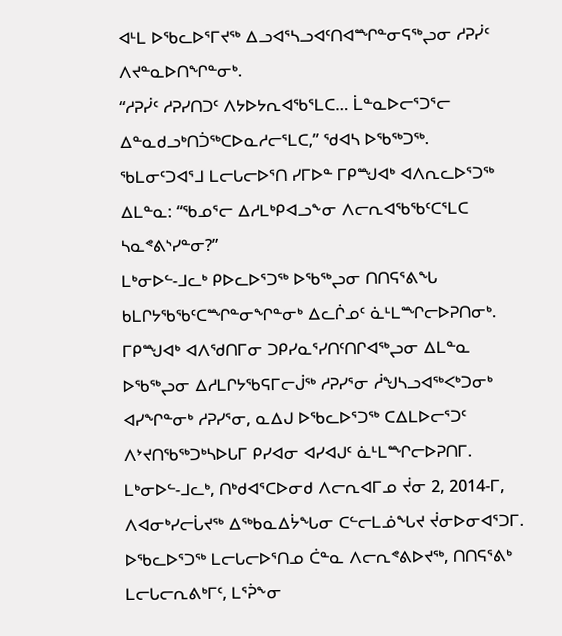ᐊᒻᒪ ᐅᖃᓚᐅᕐᒥᔪᖅ ᐃᓗᐊᕐᓴᓗᐊᑦᑎᐊᙱᓐᓂᕋᖅᖢᓂ ᓱᕈᓰᑦ ᐱᔪᓐᓇᐅᑎᖏᓐᓂᒃ.
“ᓱᕈᓰᑦ ᓱᕈᓯᑎᑐᑦ ᐱᔭᐅᔭᕆᐊᖃᕐᒪᑕ… ᒫᓐᓇᐅᓕᕐᑐᕐᓕ ᐃᓐᓇᑯᓗᒃᑎᑑᖅᑕᐅᓇᓱᓕᕐᒪᑕ,” ᖁᐊᓴ ᐅᖃᖅᑐᖅ.
ᖃᒪᓂᑦᑐᐊᕐᒧ ᒪᓕᒐᓕᐅᕐᑎ ᓯᒥᐅᓐ ᒥᑭᙳᐊᒃ ᐊᐱᕆᓚᐅᕐᑐᖅ ᐃᒪᓐᓇ: “ᖃᓄᕐᓕ ᐃᓱᒪᒃᑭᐊᓗᖕᓂ ᐱᓕᕆᐊᖃᖃᑦᑕᕐᒪᑕ ᓴᓇᕝᕕᔅᓯᓐᓂ?”
ᒪᒃᓂᐅᓪ-ᒧᓚᒃ ᑭᐅᓚᐅᕐᑐᖅ ᐅᖃᖅᖢᓂ ᑎᑎᕋᕐᕕᖓ ᑲᒪᒋᔭᖃᖃᑦᑕᙱᓐᓂᖏᓐᓂᒃ ᐃᓚᒌᓄᑦ ᓈᒻᒪᙱᓕᐅᕈᑎᓂᒃ.
ᒥᑭᙳᐊᒃ ᐊᐱᖁᑎᒥᓂ ᑐᑭᓯᓇᕐᓯᑎᑦᑎᒋᐊᖅᖢᓂ ᐃᒪᓐᓇ ᐅᖃᖅᖢᓂ ᐃᓱᒪᒋᔭᖃᕋᒥᓕᒎᖅ ᓱᕈᓯᕐᓂ ᓲᖑᓴᓗᐊᖅᐸᒃᑐᓂᒃ ᐊᓯᖏᓐᓂᒃ ᓱᕈᓯᕐᓂ, ᓇᐃᒍ ᐅᖃᓚᐅᕐᑐᖅ ᑕᐃᒪᐅᓕᕐᑐᑦ ᐱᔾᔪᑎᖃᖅᑐᒃᓴᐅᒐᒥ ᑭᓯᐊᓂ ᐊᓯᐊᒍᑦ ᓈᒻᒪᙱᓕᐅᕈᑎᒥ.
ᒪᒃᓂᐅᓪ-ᒧᓚᒃ, ᑎᒃᑯᐊᕐᑕᐅᓂᑯ ᐱᓕᕆᐊᒥᓄ ᔫᓂ 2, 2014-ᒥ, ᐱᐊᓂᒃᓯᓕᒑᔪᖅ ᐃᖅᑲᓇᐃᔮᖓᓂ ᑕᓪᓕᒪᓅᖓᔪ ᔫᓂᐅᓂᐊᕐᑐᒥ.
ᐅᖃᓚᐅᕐᑐᖅ ᒪᓕᒐᓕᐅᕐᑎᓄ ᑖᓐᓇ ᐱᓕᕆᕝᕕᐅᔪᖅ, ᑎᑎᕋᕐᕕᒃ ᒪᓕᒐᓕᕆᕕᒃᒥᑦ, ᒪᕐᕉᖕᓂ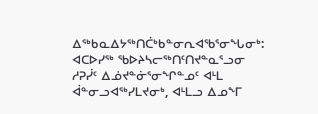ᐃᖅᑲᓇᐃᔭᖅᑎᑖᒃᑲᓐᓂᕆᐊᖃᕐᓂᖓᓂᒃ: ᐊᑕᐅᓯᖅ ᖃᐅᔨᓴᓕᖅᑎᑦᑎᔪᓐᓇᕐᓗᓂ ᓱᕈᓰᑦ ᐃᓅᔪᓐᓃᕐᓂᖏᓐᓄᑦ ᐊᒻᒪ ᐋᓐᓂᓗᐊᖅᓯᒪᔪᓂᒃ, ᐊᒻᒪᓗ ᐃᓄᖕᒥ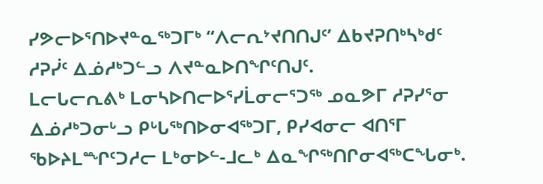ᓯᕗᓕᐅᕐᑎᐅᔪᓐᓇᖅᑐᒥᒃ “ᐱᓕᕆᔾᔪᑎᑎᒍᑦ’ ᐃᑲᔪᕈᑎᒃᓴᒃᑯᑦ ᓱᕈᓰᑦ ᐃᓅᓱᒃᑐᓪᓗ ᐱᔪᓐᓇᐅᑎᖏᑦᑎᒍᑦ.
ᒪᓕᒐᓕᕆᕕᒃ ᒪᓂᓴᐅᑎᓕᐅᕐᓯᒫᓂᓕᕐᑐᖅ ᓄᓇᕗᒥ ᓱᕈᓯᕐᓂ ᐃᓅᓱᒃᑐᓂᒡᓗ ᑭᒡᒐᖅᑎᐅᓂᐊᖅᑐᒥ, ᑭᓯᐊᓂᓕ ᐊᑎᕐᒥ ᖃᐅᔨᒪᙱᑦᑐᓱᓕ ᒪᒃᓂᐅᓪ-ᒧᓚᒃ ᐃᓇᖏᖅᑎᒋᓂᐊᖅᑕᖓᓂᒃ.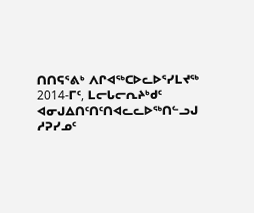ᑎᑎᕋᕐᕕᒃ ᐱᒋᐊᖅᑕᐅᓚᐅᕐᓯᒪᔪᖅ 2014-ᒥᑦ, ᒪᓕᒐᓕᕆᔨᒃᑯᑦ ᐊᓂᒍᐃᑎᑦᑎᑦᑎᐊᓚᓚᐅᖅᑎᓪᓗᒍ ᓱᕈᓯᓄᑦ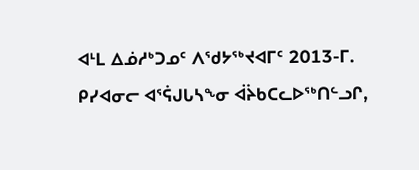ᐊᒻᒪ ᐃᓅᓱᒃᑐᓄᑦ ᐱᖁᔭᖅᔪᐊᒥᑦ 2013-ᒥ.
ᑭᓯᐊᓂᓕ ᐊᕐᕌᒍᒐᓴᖕᓂ ᐋᔩᑲᑕᓚᐅᖅᑎᓪᓗᒋ,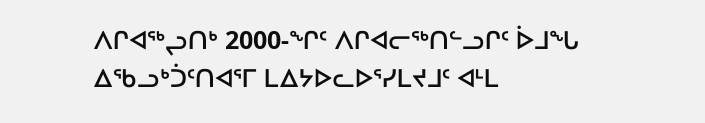ᐱᒋᐊᖅᖢᑎᒃ 2000-ᖏᑦ ᐱᒋᐊᓕᖅᑎᓪᓗᒋᑦ ᐆᒧᖓ ᐃᖃᓗᒃᑑᑦᑎᐊᕐᒥ ᒪᐃᔭᐅᓚᐅᕐᓯᒪᔪᒧᑦ ᐊᒻᒪ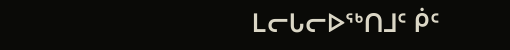ᒪᓕᒐᓕᐅᖅᑎᒧᑦ ᑮᑦ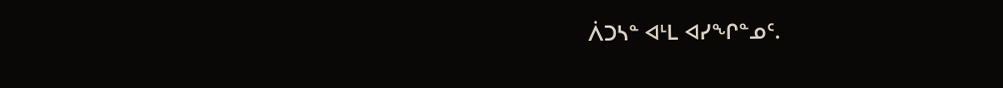ᐲᑐᓴᓐ ᐊᒻᒪ ᐊᓯᖏᓐᓄᑦ.